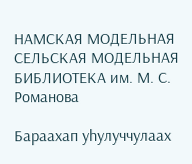НАМСКАЯ МОДЕЛЬНАЯ СЕЛЬСКАЯ МОДЕЛЬНАЯ БИБЛИОТЕКА им. М. С. Романова

Бараахап уһулуччулаах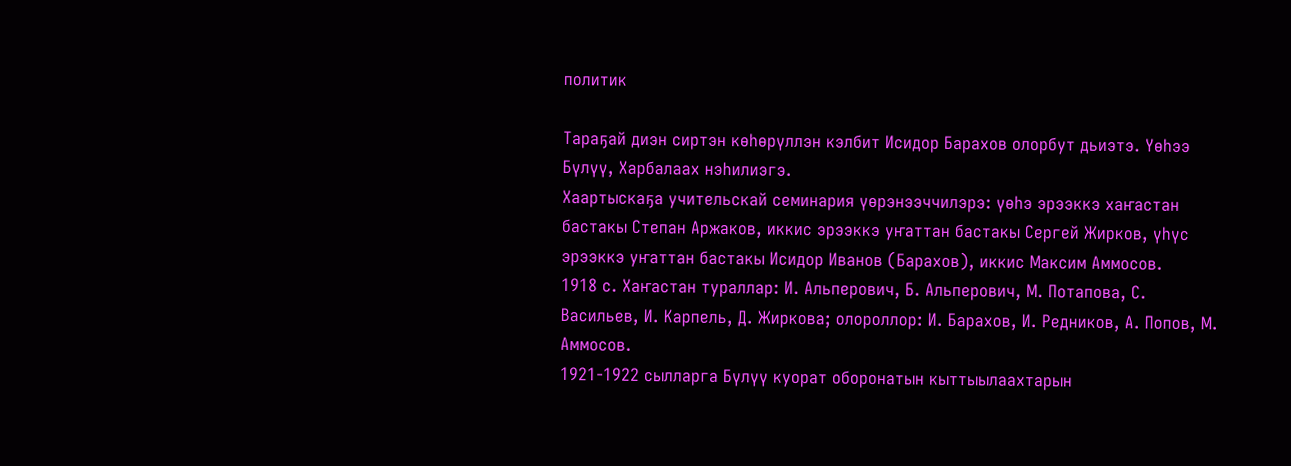политик

Тараҕай диэн сиртэн көһөрүллэн кэлбит Исидор Барахов олорбут дьиэтэ. Үөһээ Бүлүү, Харбалаах нэһилиэгэ.
Хаартыскаҕа учительскай семинария үөрэнээччилэрэ: үөһэ эрээккэ хаҥастан бастакы Степан Аржаков, иккис эрээккэ уҥаттан бастакы Сергей Жирков, үһүс эрээккэ уҥаттан бастакы Исидор Иванов (Барахов), иккис Максим Аммосов.
1918 с. Хаҥастан тураллар: И. Альперович, Б. Альперович, М. Потапова, С. Васильев, И. Карпель, Д. Жиркова; олороллор: И. Барахов, И. Редников, А. Попов, М. Аммосов.
1921-1922 сылларга Бүлүү куорат оборонатын кыттыылаахтарын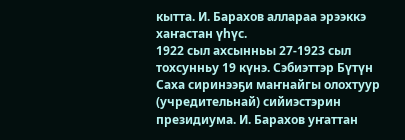кытта. И. Барахов аллараа эрээккэ хаҥастан үһүс.
1922 сыл ахсынньы 27-1923 сыл тохсунньу 19 күнэ. Сэбиэттэр Бүтүн Саха сиринээҕи маҥнайгы олохтуур (учредительнай) сийиэстэрин президиума. И. Барахов уҥаттан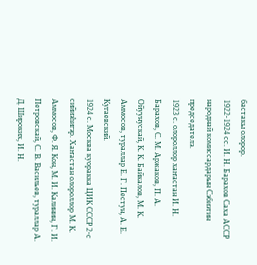бастакы олорор.
1922-1924 сс. И. Н. Барахов Саха АССР народнай комиссардарын Сэбиэтин председателэ.
1923 с. олороллор хаҥастан И. Н. Барахов, С. М. Аржаков, П. А. Ойуунускай, К. К. Байкалов, М. К. Аммосов, тураллар Е. Г. Пестун, А. Е. Кугаевский.
1924 с. Москва куоракка ЦИК СССР 2-с сийиэһигэр. Хаҥастан олороллор М. К. Аммосов, Ф. Я. Кон, М. И. Калинин, Г. И. Петровскай, С. В. Васильев, тураллар А. Д. Широких, И. Н.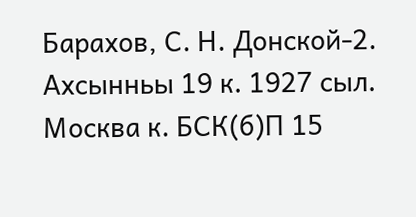Барахов, С. Н. Донской-2.
Ахсынньы 19 к. 1927 сыл. Москва к. БСК(б)П 15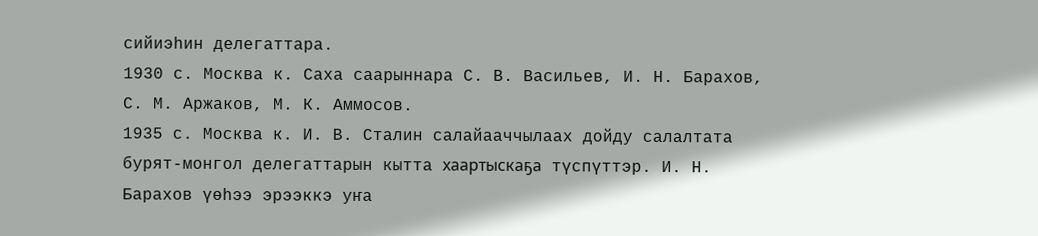сийиэһин делегаттара.
1930 с. Москва к. Саха саарыннара С. В. Васильев, И. Н. Барахов, С. М. Аржаков, М. К. Аммосов.
1935 с. Москва к. И. В. Сталин салайааччылаах дойду салалтата бурят-монгол делегаттарын кытта хаартыскаҕа түспүттэр. И. Н. Барахов үөһээ эрээккэ уҥа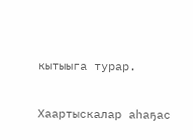кытыыга турар.

Хаартыскалар аһаҕас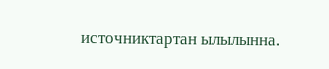источниктартан ылылынна.